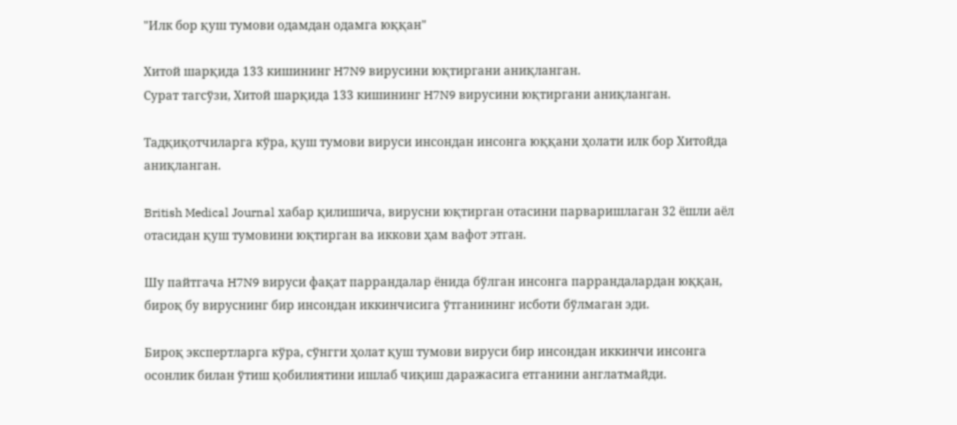"Илк бор қуш тумови одамдан одамга юққан"

Хитой шарқида 133 кишининг H7N9 вирусини юқтиргани аниқланган.
Сурат тагсўзи, Хитой шарқида 133 кишининг H7N9 вирусини юқтиргани аниқланган.

Тадқиқотчиларга кўра, қуш тумови вируси инсондан инсонга юққани ҳолати илк бор Хитойда аниқланган.

British Medical Journal хабар қилишича, вирусни юқтирган отасини парваришлаган 32 ёшли аёл отасидан қуш тумовини юқтирган ва иккови ҳам вафот этган.

Шу пайтгача H7N9 вируси фақат паррандалар ёнида бўлган инсонга паррандалардан юққан, бироқ бу вируснинг бир инсондан иккинчисига ўтганининг исботи бўлмаган эди.

Бироқ экспертларга кўра, сўнгги ҳолат қуш тумови вируси бир инсондан иккинчи инсонга осонлик билан ўтиш қобилиятини ишлаб чиқиш даражасига етганини англатмайди.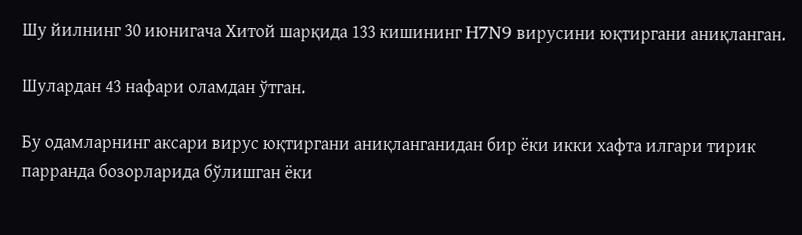Шу йилнинг 30 июнигача Хитой шарқида 133 кишининг H7N9 вирусини юқтиргани аниқланган.

Шулардан 43 нафари оламдан ўтган.

Бу одамларнинг аксари вирус юқтиргани аниқланганидан бир ёки икки хафта илгари тирик парранда бозорларида бўлишган ёки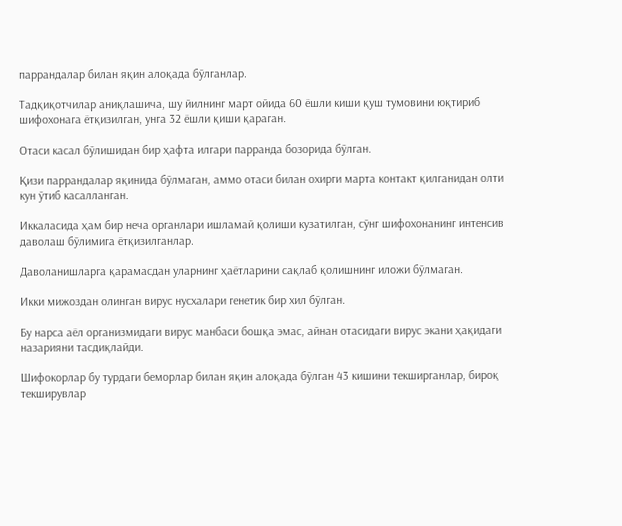паррандалар билан яқин алоқада бўлганлар.

Тадқиқотчилар аниқлашича, шу йилнинг март ойида 60 ёшли киши қуш тумовини юқтириб шифохонага ётқизилган, унга 32 ёшли қиши қараган.

Отаси касал бўлишидан бир ҳафта илгари парранда бозорида бўлган.

Қизи паррандалар яқинида бўлмаган, аммо отаси билан охирги марта контакт қилганидан олти кун ўтиб касалланган.

Иккаласида ҳам бир неча органлари ишламай қолиши кузатилган, сўнг шифохонанинг интенсив даволаш бўлимига ётқизилганлар.

Даволанишларга қарамасдан уларнинг ҳаётларини сақлаб қолишнинг иложи бўлмаган.

Икки мижоздан олинган вирус нусхалари генетик бир хил бўлган.

Бу нарса аёл организмидаги вирус манбаси бошқа эмас, айнан отасидаги вирус экани ҳақидаги назарияни тасдиқлайди.

Шифокорлар бу турдаги беморлар билан яқин алоқада бўлган 43 кишини текширганлар, бироқ текширувлар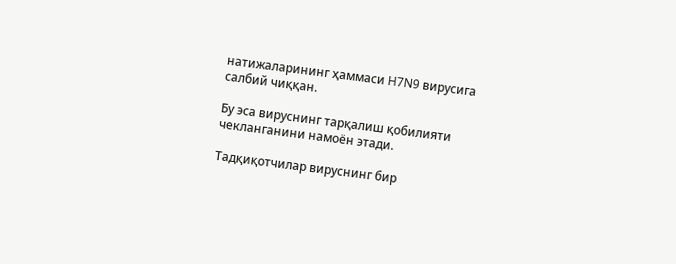натижаларининг ҳаммаси H7N9 вирусига салбий чиққан.

Бу эса вируснинг тарқалиш қобилияти чекланганини намоён этади.

Тадқиқотчилар вируснинг бир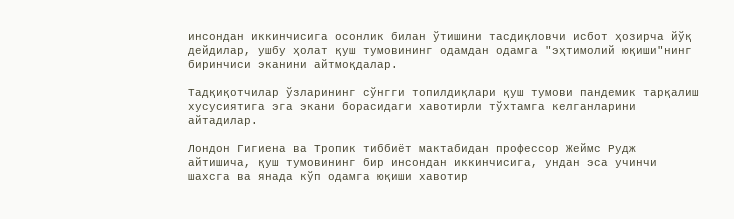инсондан иккинчисига осонлик билан ўтишини тасдиқловчи исбот ҳозирча йўқ дейдилар, ушбу ҳолат қуш тумовининг одамдан одамга "эҳтимолий юқиши"нинг биринчиси эканини айтмоқдалар.

Тадқиқотчилар ўзларининг сўнгги топилдиқлари қуш тумови пандемик тарқалиш хусусиятига эга экани борасидаги хавотирли тўхтамга келганларини айтадилар.

Лондон Гигиена ва Тропик тиббиёт мактабидан профессор Жеймс Рудж айтишича, қуш тумовининг бир инсондан иккинчисига, ундан эса учинчи шахсга ва янада кўп одамга юқиши хавотир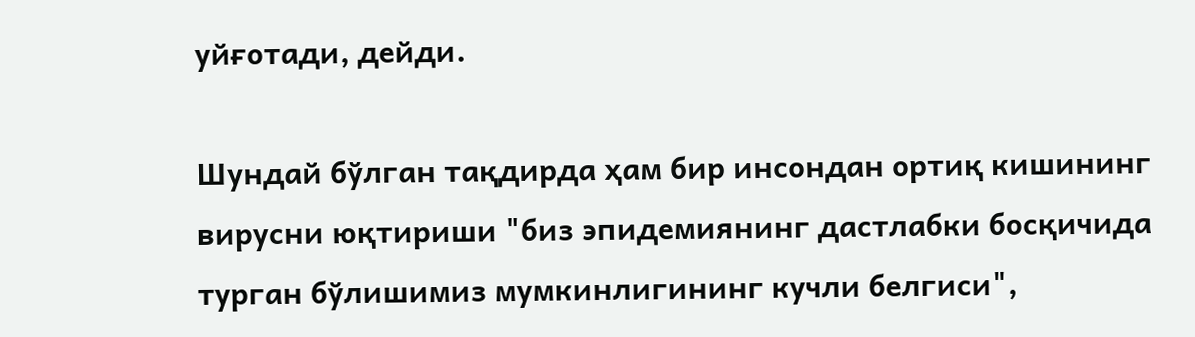уйғотади, дейди.

Шундай бўлган тақдирда ҳам бир инсондан ортиқ кишининг вирусни юқтириши "биз эпидемиянинг дастлабки босқичида турган бўлишимиз мумкинлигининг кучли белгиси",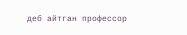деб айтган профессор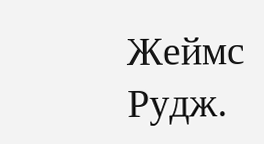Жеймс Рудж.